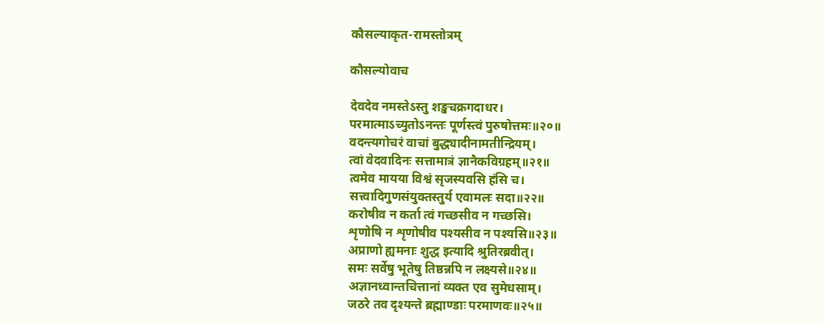कौसल्याकृत-रामस्तोत्रम्

कौसल्योवाच

देवदेव नमस्तेऽस्तु शङ्खचक्रगदाधर।
परमात्माऽच्युतोऽनन्तः पूर्णस्त्वं पुरुषोत्तमः॥२०॥
वदन्त्यगोचरं वाचां बुद्ध्यादीनामतीन्द्रियम्।
त्वां वेदवादिनः सत्तामात्रं ज्ञानैकविग्रहम्॥२१॥
त्वमेव मायया विश्वं सृजस्यवसि हंसि च।
सत्त्वादिगुणसंयुक्तस्तुर्य एवामलः सदा॥२२॥
करोषीव न कर्ता त्वं गच्छसीव न गच्छसि।
शृणोषि न शृणोषीव पश्यसीव न पश्यसि॥२३॥
अप्राणो ह्यमनाः शुद्ध इत्यादि श्रुतिरब्रवीत्।
समः सर्वेषु भूतेषु तिष्ठन्नपि न लक्ष्यसे॥२४॥
अज्ञानध्वान्तचित्तानां व्यक्त एव सुमेधसाम्।
जठरे तव दृश्यन्ते ब्रह्माण्डाः परमाणवः॥२५॥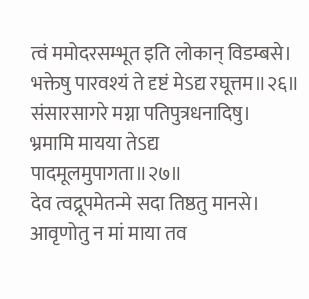त्वं ममोदरसम्भूत इति लोकान् विडम्बसे।
भक्तेषु पारवश्यं ते दृष्टं मेऽद्य रघूत्तम॥२६॥
संसारसागरे मग्ना पतिपुत्रधनादिषु।
भ्रमामि मायया तेऽद्य पादमूलमुपागता॥२७॥
देव त्वद्रूपमेतन्मे सदा तिष्ठतु मानसे।
आवृणोतु न मां माया तव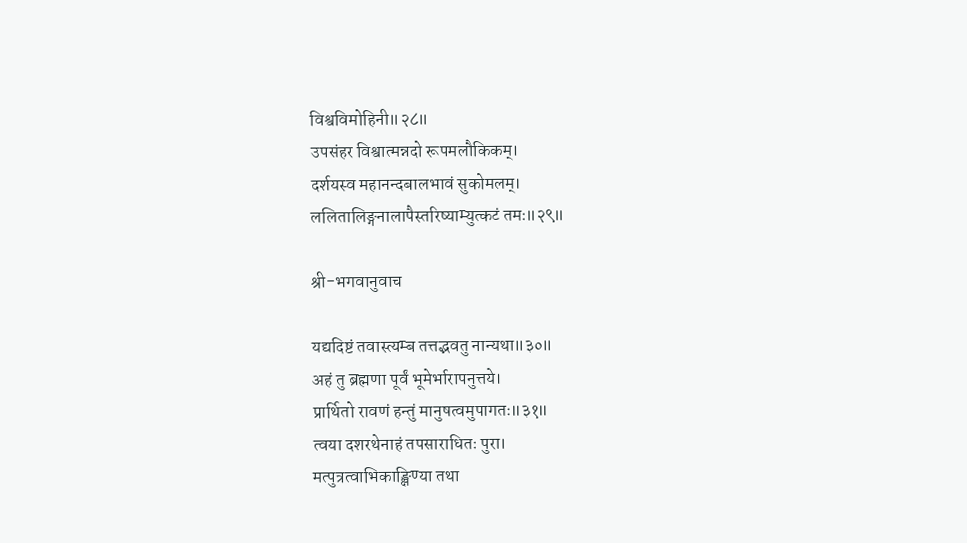विश्वविमोहिनी॥२८॥
उपसंहर विश्वात्मन्नदो रूपमलौकिकम्।
दर्शयस्व महानन्दबालभावं सुकोमलम्।
ललितालिङ्गनालापैस्तरिष्याम्युत्कटं तमः॥२९॥

श्री-भगवानुवाच

यद्यदिष्टं तवास्त्यम्ब तत्तद्भवतु नान्यथा॥३०॥
अहं तु ब्रह्मणा पूर्वं भूमेर्भारापनुत्तये।
प्रार्थितो रावणं हन्तुं मानुषत्वमुपागतः॥३१॥
त्वया दशरथेनाहं तपसाराधितः पुरा।
मत्पुत्रत्वाभिकाङ्क्षिण्या तथा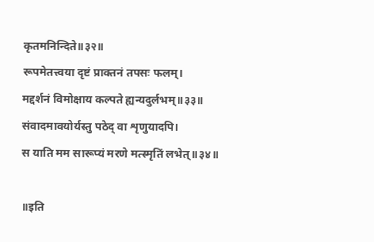कृतमनिन्दिते॥३२॥
रूपमेतत्त्वया दृष्टं प्राक्तनं तपसः फलम्।
मद्दर्शनं विमोक्षाय कल्पते ह्यन्यदुर्लभम्॥३३॥
संवादमावयोर्यस्तु पठेद् वा शृणुयादपि।
स याति मम सारूप्यं मरणे मत्स्मृतिं लभेत्॥३४॥

॥इति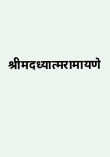श्रीमदध्यात्मरामायणे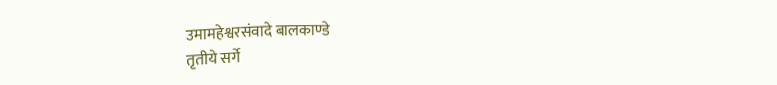उमामहेश्वरसंवादे बालकाण्डे
तृतीये सर्गे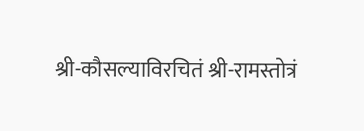श्री-कौसल्याविरचितं श्री-रामस्तोत्रं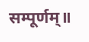सम्पूर्णम्॥